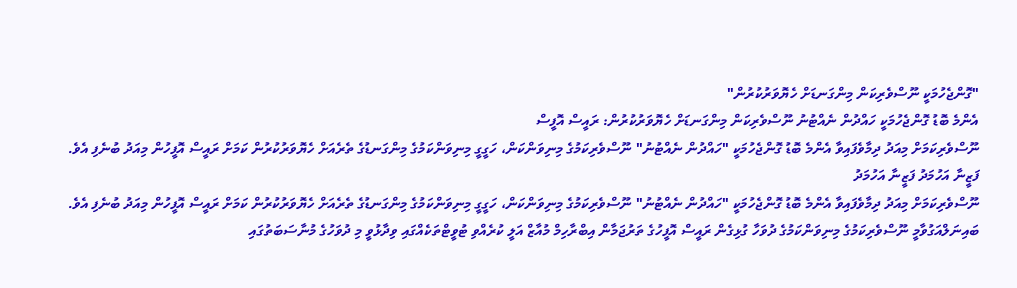"ގޮންޖެހުމަކީ ނޫސްވެރިކަން މިންގަނޑަށް ހެޔޮވަރުކުރުން"
އެންމެ ބޮޑު ގޮންޖެހުމަކީ ހައްދުން ނެއްޓުނު ނޫސްވެރިކަން މިންގަނޑަށް ހެޔޮވަރުކުރުން: ރައީސް އޮފީސް
ނޫސްވެރިކަމަށް މިއަދު ދިމާވެފައިވާ އެންމެ ބޮޑު ގޮންޖެހުމަކީ "ހައްދުން ނެއްޓުނު" ނޫސްވެރިކަމުގެ މިނިވަންކަން، ހަގީގީ މިނިވަންކަމުގެ މިންގަނޑުގެ ތެރެއަށް ހެޔޮވަރުކުރުން ކަމަށް ރައީސް އޮފީހުން މިއަދު ބުނެފި އެވެ.
ފަޒީނާ އަހުމަދު ފަޒީނާ އަހުމަދު
ނޫސްވެރިކަމަށް މިއަދު ދިމާވެފައިވާ އެންމެ ބޮޑު ގޮންޖެހުމަކީ "ހައްދުން ނެއްޓުނު" ނޫސްވެރިކަމުގެ މިނިވަންކަން، ހަގީގީ މިނިވަންކަމުގެ މިންގަނޑުގެ ތެރެއަށް ހެޔޮވަރުކުރުން ކަމަށް ރައީސް އޮފީހުން މިއަދު ބުނެފި އެވެ.
ބައިނަލްއަގުވާމީ ނޫސްވެރިކަމުގެ މިނިވަންކަމުގެ ދުވަހާ ގުޅިގެން ރައީސް އޮފީހުގެ ތަރުޖަމާން އިބްރާހިމް މުއާޒް އަލީ ކުރެއްވި ޓުވީޓްތަކެއްގައި ވިދާޅުވީ މި ދުވަހުގެ މުނާސަބަތުގައި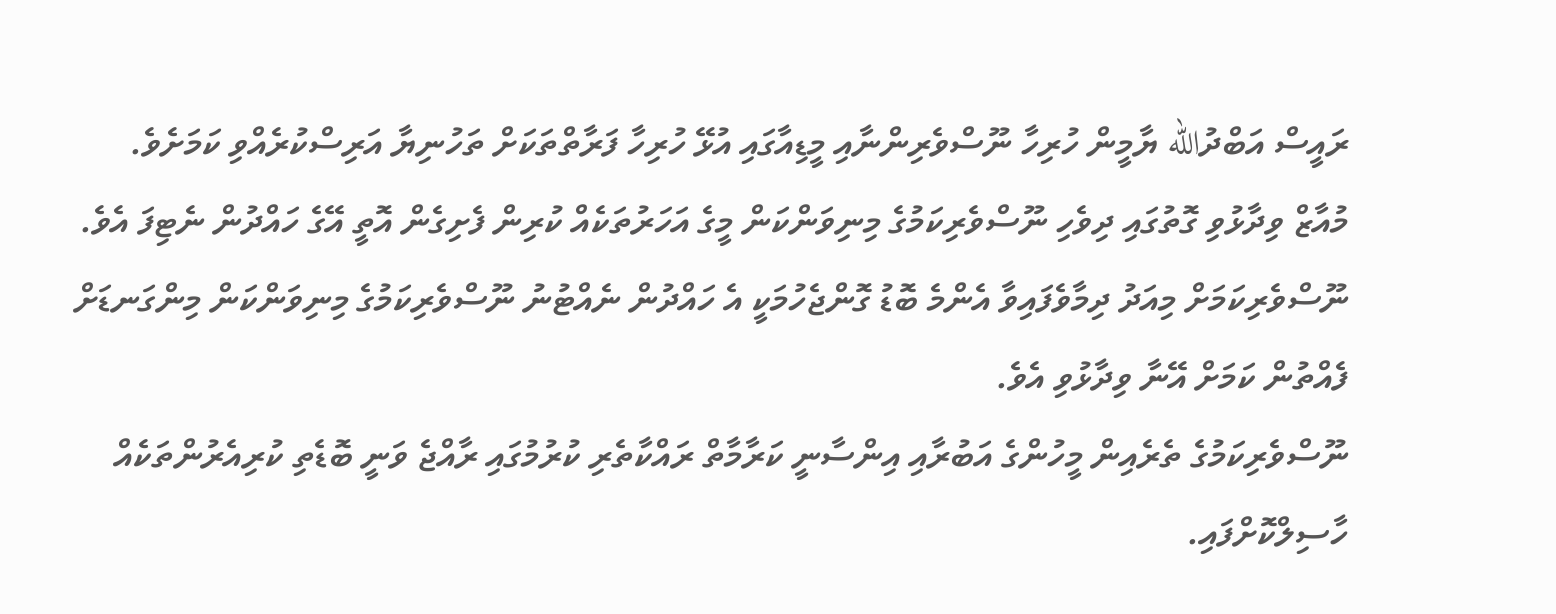ރައީސް އަބްދުالله ޔާމީން ހުރިހާ ނޫސްވެރިންނާއި މީޑިއާގައި އުޅޭ ހުރިހާ ފަރާތްތަކަށް ތަހުނިޔާ އަރިސްކުރެއްވި ކަމަށެވެ.
މުއާޒް ވިދާޅުވި ގޮތުގައި ދިވެހި ނޫސްވެރިކަމުގެ މިނިވަންކަން މީގެ އަހަރުތަކެއް ކުރިން ފެށިގެން އޮތީ އޭގެ ހައްދުން ނެޓިފަ އެވެ. ނޫސްވެރިކަމަށް މިއަދު ދިމާވެފައިވާ އެންމެ ބޮޑު ގޮންޖެހުމަކީ އެ ހައްދުން ނެއްޓުނު ނޫސްވެރިކަމުގެ މިނިވަންކަން މިންގަނޑަށް ފެއްތުން ކަމަށް އޭނާ ވިދާޅުވި އެވެ.
ނޫސްވެރިކަމުގެ ތެރެއިން މީހުންގެ އަބުރާއި އިންސާނީ ކަރާމާތް ރައްކާތެރި ކުރުމުގައި ރާއްޖެ ވަނީ ބޮޑެތި ކުރިއެރުންތަކެއް ހާސިލްކޮށްފައި.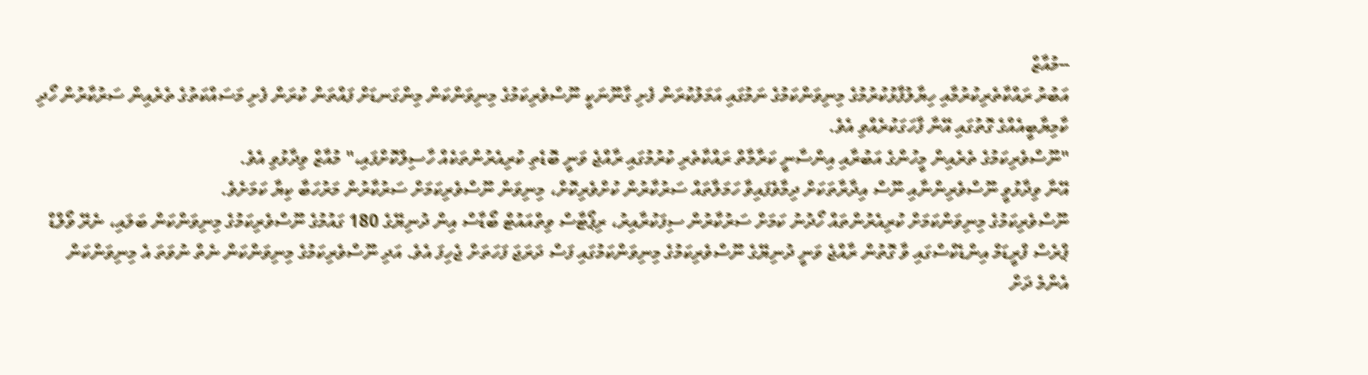--މުއާޒް
އަބުރު ރައްކާތެރިކުރުމާއި ހިޔާލުފާޅުކުރުމުގެ މިނިވަންކަމުގެ ނަމުގައި އަމަލުކުރަން ފެށި ގާނޫނަކީ ނޫސްވެރިކަމުގެ މިނިވަންކަން މިންގަނޑަށް ފައްތަން ކުރަން ފެށި މަސައްކަތުގެ ތެރެއިން ސަރުކާރުން ހޯދި ކާމިޔާބީއެއްގެ ގޮތުގައި އޭނާ ފާހަގަކުރެއްވި އެވެ.
"ނޫސްވެރިކަމުގެ ތެރެއިން މީހުންގެ އަބުރާއި އިންސާނީ ކަރާމާތް ރައްކާތެރި ކުރުމުގައި ރާއްޖެ ވަނީ ބޮޑެތި ކުރިއެރުންތަކެއް ހާސިލްކޮށްފައި،" މުއާޒް ވިދާޅުވި އެވެ.
އޭނާ ވިދާޅުވީ ނޫސްވެރިންނާއި ނޫސް އިދާރާތަކަށް ދިމާވެފައިވާ ހަމަލާތައް ސަރުކާރުން ކުށްވެރިކޮށް، މިނިވަން ނޫސްވެރިކަމަށް ސަރުކާރުން މަރުހަބާ ކިޔާ ކަމަށެވެ.
ނޫސްވެރިކަމުގެ މިނިވަންކަމަށް ކުރިއެރުންތައް ހޯދުނު ކަމަށް ސަރުކާރުން ސިފަކުރާއިރު، ރިޕޯޓާސް ވިތްއައުޓް ބޯޑާސް އިން ދުނިޔޭގެ 180 ގައުމުގެ ނޫސްވެރިކަމުގެ މިނިވަންކަން ބަލައި، ނެރޭ ވޯލްޑް ޕްރެސް ފްރީޑަމް އިންޑެކްސްގައި ވާ ގޮތުން ރާއްޖެ ވަނީ ދުނިޔޭގެ ނޫސްވެރިކަމުގެ މިނިވަންކަމުގައި ފަސް ދަރަޖަ ފަހަތަށް ޖެހިފަ އެވެ. އަދި ނޫސްވެރިކަމުގެ މިނިވަންކަން ނެތް ނުވަތަ އެ މިނިވަންކަން އެންމެ ދަށް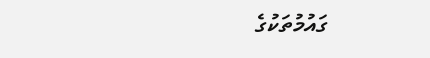ގައުމުތަކުގެ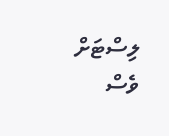ލިސްޓަށް ވެސް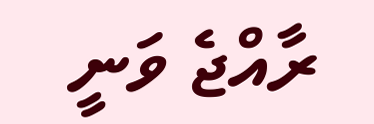ރާއްޖެ ވަނީ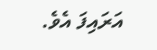އަރައިފަ އެވެ.